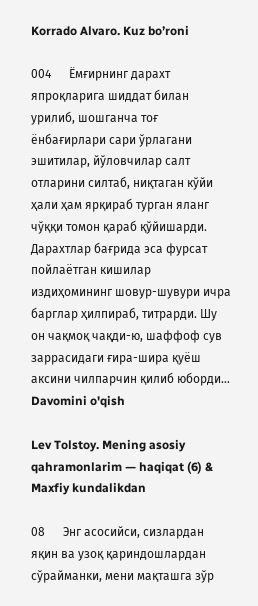Korrado Alvaro. Kuz bo’roni

004      Ёмғирнинг дарахт япроқларига шиддат билан урилиб, шошганча тоғ ёнбағирлари сари ўрлагани эшитилар, йўловчилар салт отларини силтаб, ниқтаган кўйи ҳали ҳам ярқираб турган яланг чўққи томон қараб қўйишарди. Дарахтлар бағрида эса фурсат пойлаётган кишилар издиҳомининг шовур-шувури ичра барглар ҳилпираб, титрарди. Шу он чақмоқ чақди-ю, шаффоф сув заррасидаги ғира-шира қуёш аксини чилпарчин қилиб юборди… Davomini o'qish

Lev Tolstoy. Mening asosiy qahramonlarim — haqiqat (6) & Maxfiy kundalikdan

08      Энг асосийси, сизлардан яқин ва узоқ қариндошлардан сўрайманки, мени мақташга зўр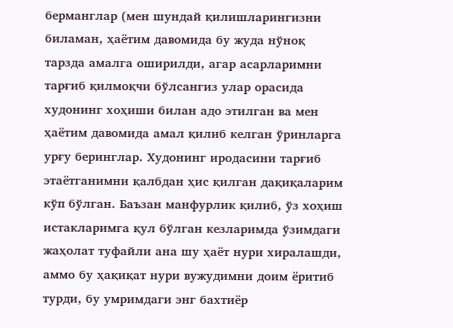берманглар (мен шундай қилишларингизни биламан, ҳаётим давомида бу жуда нўноқ тарзда амалга оширилди, агар асарларимни тарғиб қилмоқчи бўлсангиз улар орасида худонинг хоҳиши билан адо этилган ва мен ҳаётим давомида амал қилиб келган ўринларга урғу беринглар. Худонинг иродасини тарғиб этаётганимни қалбдан ҳис қилган дақиқаларим кўп бўлган. Баъзан манфурлик қилиб, ўз хоҳиш истакларимга қул бўлган кезларимда ўзимдаги жаҳолат туфайли ана шу ҳаёт нури хиралашди, аммо бу ҳақиқат нури вужудимни доим ёритиб турди, бу умримдаги энг бахтиёр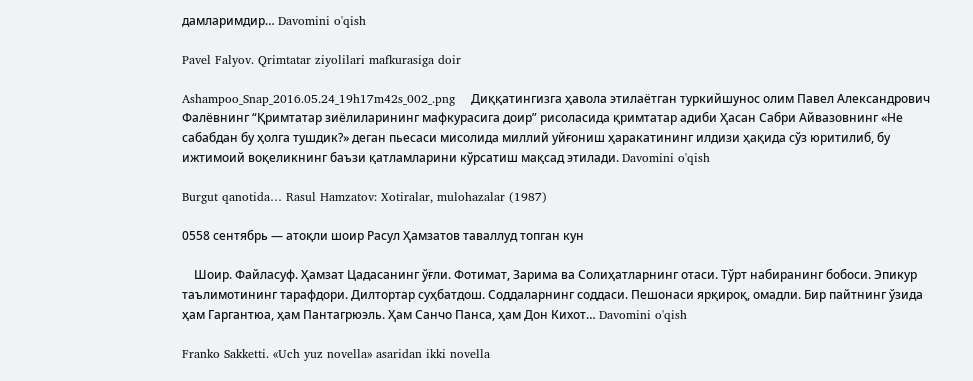дамларимдир… Davomini o'qish

Pavel Falyov. Qrimtatar ziyolilari mafkurasiga doir

Ashampoo_Snap_2016.05.24_19h17m42s_002_.png    Диққатингизга ҳавола этилаётган туркийшунос олим Павел Александрович Фалёвнинг “Қримтатар зиёлиларининг мафкурасига доир” рисоласида қримтатар адиби Ҳасан Сабри Айвазовнинг «Не сабабдан бу ҳолга тушдик?» деган пьесаси мисолида миллий уйғониш ҳаракатининг илдизи ҳақида сўз юритилиб, бу ижтимоий воқеликнинг баъзи қатламларини кўрсатиш мақсад этилади. Davomini o'qish

Burgut qanotida… Rasul Hamzatov: Xotiralar, mulohazalar (1987)

0558 сентябрь — атоқли шоир Расул Ҳамзатов таваллуд топган кун

    Шоир. Файласуф. Ҳамзат Цадасанинг ўғли. Фотимат, Зарима ва Солиҳатларнинг отаси. Тўрт набиранинг бобоси. Эпикур таълимотининг тарафдори. Дилтортар суҳбатдош. Соддаларнинг соддаси. Пешонаси ярқироқ, омадли. Бир пайтнинг ўзида ҳам Гаргантюа, ҳам Пантагрюэль. Ҳам Санчо Панса, ҳам Дон Кихот… Davomini o'qish

Franko Sakketti. «Uch yuz novella» asaridan ikki novella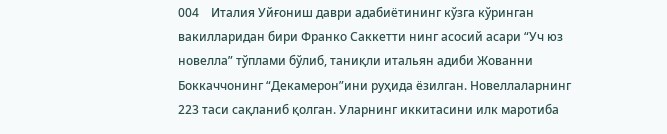004    Италия Уйғониш даври адабиётининг кўзга кўринган вакилларидан бири Франко Саккетти нинг асосий асари “Уч юз новелла” тўплами бўлиб, таниқли итальян адиби Жованни Боккаччонинг “Декамерон”ини руҳида ёзилган. Новеллаларнинг 223 таси сақланиб қолган. Уларнинг иккитасини илк маротиба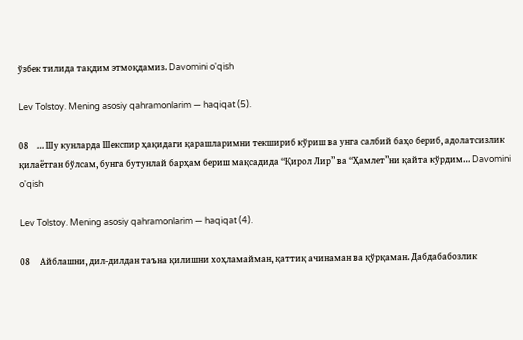ўзбек тилида тақдим этмоқдамиз. Davomini o'qish

Lev Tolstoy. Mening asosiy qahramonlarim — haqiqat (5).

08    … Шу кунларда Шекспир ҳақидаги қарашларимни текшириб кўриш ва унга салбий баҳо бериб, адолатсизлик қилаётган бўлсам, бунга бутунлай барҳам бериш мақсадида “Қирол Лир” ва “Ҳамлет”ни қайта кўрдим… Davomini o'qish

Lev Tolstoy. Mening asosiy qahramonlarim — haqiqat (4).

08     Айблашни, дил-дилдан таъна қилишни хоҳламайман, қаттиқ ачинаман ва қўрқаман. Дабдабабозлик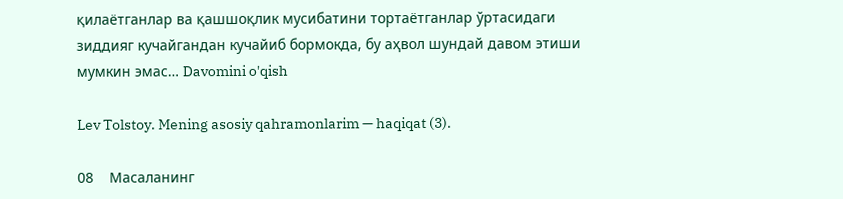қилаётганлар ва қашшоқлик мусибатини тортаётганлар ўртасидаги зиддияг кучайгандан кучайиб бормокда, бу аҳвол шундай давом этиши мумкин эмас… Davomini o'qish

Lev Tolstoy. Mening asosiy qahramonlarim — haqiqat (3).

08    Масаланинг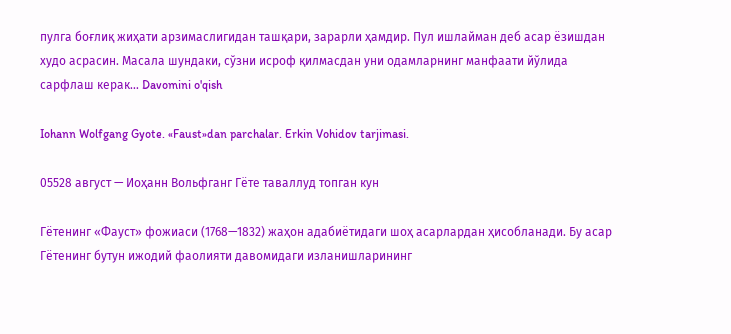пулга боғлиқ жиҳати арзимаслигидан ташқари, зарарли ҳамдир. Пул ишлайман деб асар ёзишдан худо асрасин. Масала шундаки, сўзни исроф қилмасдан уни одамларнинг манфаати йўлида сарфлаш керак… Davomini o'qish

Iohann Wolfgang Gyote. «Faust»dan parchalar. Erkin Vohidov tarjimasi.

05528 август — Иоҳанн Вольфганг Гёте таваллуд топган кун

Гётенинг «Фауст» фожиаси (1768—1832) жаҳон адабиётидаги шоҳ асарлардан ҳисобланади. Бу асар Гётенинг бутун ижодий фаолияти давомидаги изланишларининг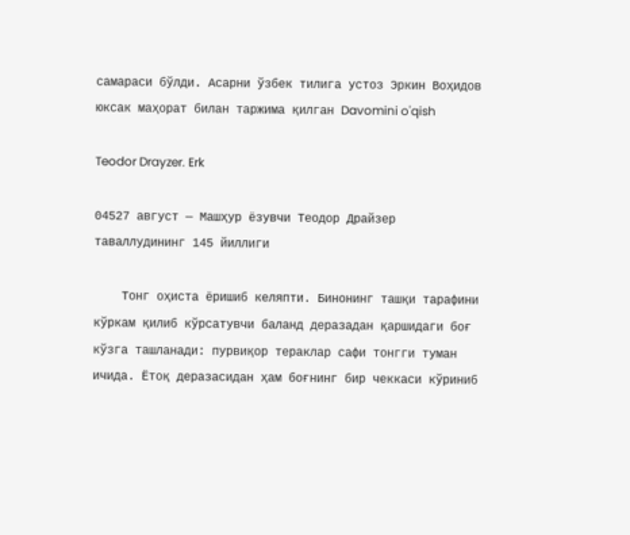самараси бўлди. Асарни ўзбек тилига устоз Эркин Воҳидов юксак маҳорат билан таржима қилган Davomini o'qish

Teodor Drayzer. Erk

04527 август — Машҳур ёзувчи Теодор Драйзер таваллудининг 145 йиллиги

    Тонг оҳиста ёришиб келяпти. Бинонинг ташқи тарафини кўркам қилиб кўрсатувчи баланд деразадан қаршидаги боғ кўзга ташланади: пурвиқор тераклар сафи тонгги туман ичида. Ётоқ деразасидан ҳам боғнинг бир чеккаси кўриниб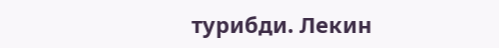турибди. Лекин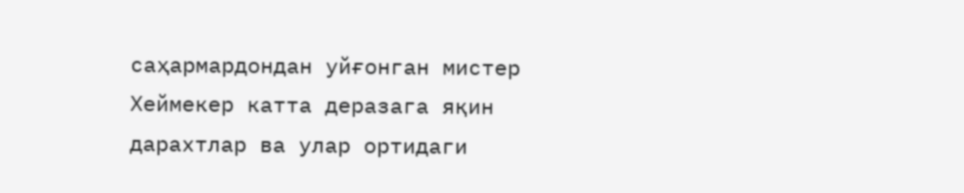саҳармардондан уйғонган мистер Хеймекер катта деразага яқин дарахтлар ва улар ортидаги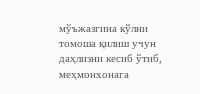мўъжазгина кўлни томоша қилиш учун даҳлизни кесиб ўтиб, меҳмонхонага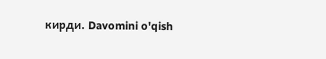кирди. Davomini o'qish